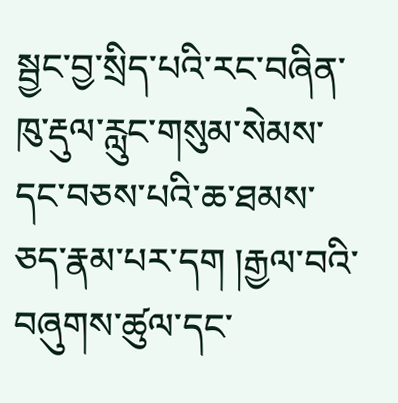སྦྱང་བྱ་སྲིད་པའི་རང་བཞིན་ཁུ་རྡུལ་རླུང་གསུམ་སེམས་དང་བཅས་པའི་ཆ་ཐམས་ཅད་རྣམ་པར་དག །རྒྱལ་བའི་བཞུགས་ཚུལ་དང་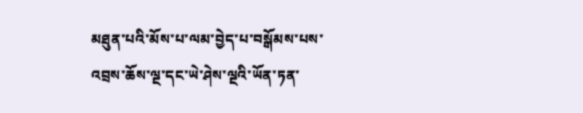མཐུན་པའི་མོས་པ་ལམ་བྱེད་པ་བསྒོམས་པས་འབྲས་ཆོས་ལྔ་དང་ཡེ་ཤེས་ལྔའི་ཡོན་ཏན་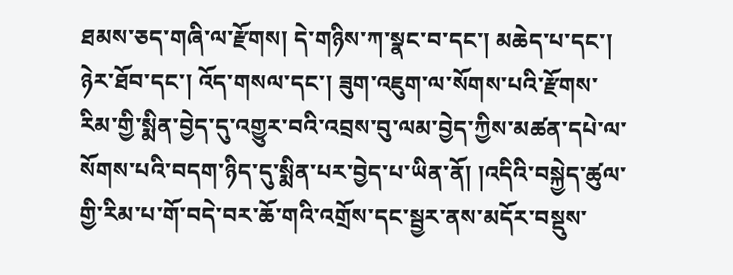ཐམས་ཅད་གཞི་ལ་རྫོགས། དེ་གཉིས་ཀ་སྣང་བ་དང་། མཆེད་པ་དང་། ཉེར་ཐོབ་དང་། འོད་གསལ་དང་། ཟུག་འཇུག་ལ་སོགས་པའི་རྫོགས་རིམ་གྱི་སྨིན་བྱེད་དུ་འགྱུར་བའི་འབྲས་བུ་ལམ་བྱེད་ཀྱིས་མཚན་དཔེ་ལ་སོགས་པའི་བདག་ཉིད་དུ་སྨིན་པར་བྱེད་པ་ཡིན་ནོ། །འདིའི་བསྐྱེད་ཚུལ་གྱི་རིམ་པ་གོ་བདེ་བར་ཆོ་གའི་འགྲོས་དང་སྦྱར་ནས་མདོར་བསྡུས་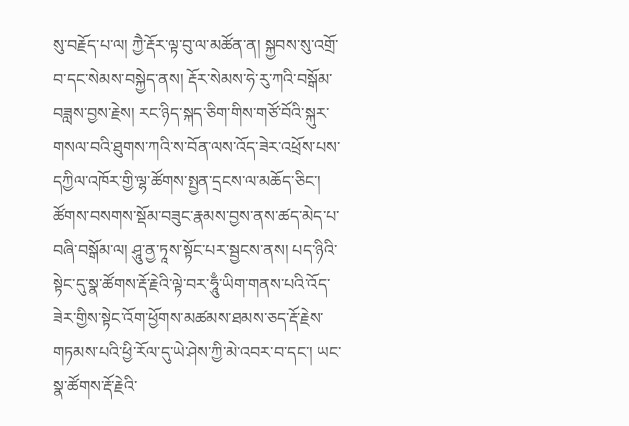སུ་བརྗོད་པ་ལ། ཀྱཻ་རྡོར་ལྟ་བུ་ལ་མཚོན་ན། སྐྱབས་སུ་འགྲོ་བ་དང་སེམས་བསྐྱེད་ནས། རྡོར་སེམས་ཧེ་རུ་ཀའི་བསྒོམ་བཟླས་བྱས་རྗེས། རང་ཉིད་སྐད་ཅིག་གིས་གཙོ་བོའི་སྐུར་གསལ་བའི་ཐུགས་ཀའི་ས་བོན་ལས་འོད་ཟེར་འཕྲོས་པས་དཀྱིལ་འཁོར་གྱི་ལྷ་ཚོགས་སྤྱན་དྲངས་ལ་མཆོད་ཅིང་། ཚོགས་བསགས་སྡོམ་བཟུང་རྣམས་བྱས་ནས་ཚད་མེད་པ་བཞི་བསྒོམ་ལ། ཤཱུ་ནྱ་ཏཱས་སྟོང་པར་སྦྱངས་ནས། པད་ཉིའི་སྟེང་དུ་སྣ་ཚོགས་རྡོ་རྗེའི་ལྟེ་བར་ཧཱུྃ་ཡིག་གནས་པའི་འོད་ཟེར་གྱིས་སྟེང་འོག་ཕྱོགས་མཚམས་ཐམས་ཅད་རྡོ་རྗེས་གཏམས་པའི་ཕྱི་རོལ་དུ་ཡེ་ཤེས་ཀྱི་མེ་འབར་བ་དང་། ཡང་སྣ་ཚོགས་རྡོ་རྗེའི་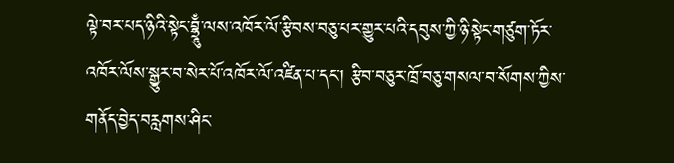ལྟེ་བར་པད་ཉིའི་སྟེང་བྷྲཱུྃ་ལས་འཁོར་ལོ་རྩིབས་བཅུ་པར་གྱུར་པའི་དབུས་ཀྱི་ཉི་སྟེང་གཙུག་ཏོར་འཁོར་ལོས་སྒྱུར་བ་སེར་པོ་འཁོར་ལོ་འཛིན་པ་དང་། རྩིབ་བཅུར་ཁྲོ་བཅུ་གསལ་བ་སོགས་ཀྱིས་གནོད་བྱེད་བརླགས་ཤིང་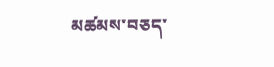མཚམས་བཅད་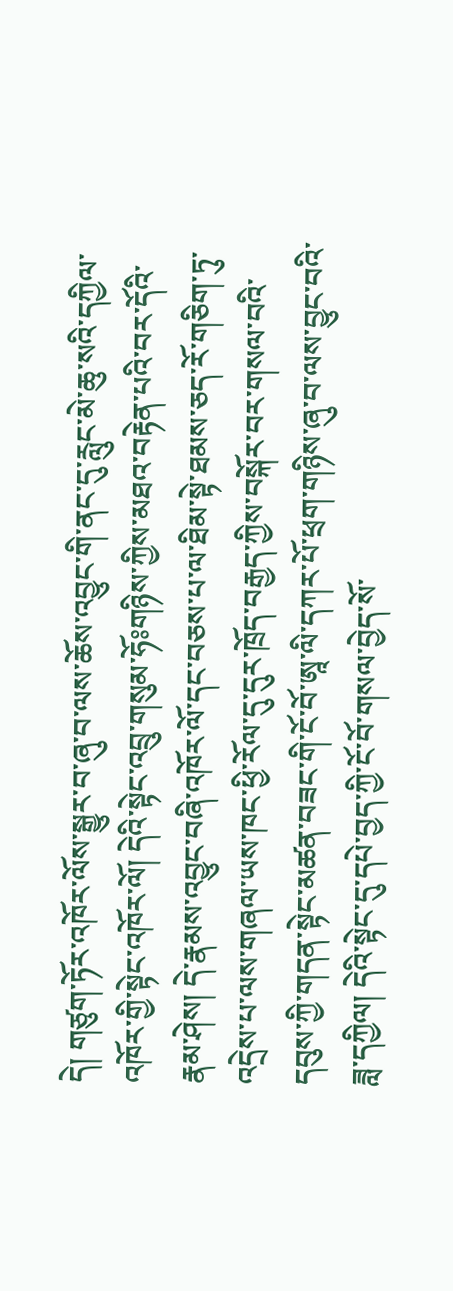དེ། གཙུག་ཏོར་འཁོར་ལོས་སྒྱུར་བ་ཞུ་བ་ལས་ཆོས་འབྱུང་གི་ནང་དུ་རླུང་མེ་ཆུ་སའི་དཀྱིལ་འཁོར་གྱི་སྟེང་འཁོར་ལོ། དེའི་སྟེང་འབྲུ་གསུམ་ཧོཿགཉིས་ཀྱིས་མཐའ་བརྟེན་པའི་བར་དོའི་རྣམ་ཤེས། དེ་རྣམས་འབྱུང་བཞི་འཁོར་ལོ་དང་བཅས་པ་ལ་ཐིམ་སྟེ་ཐམས་ཅད་རོ་གཅིག་ཏུ་འདྲེས་པ་ལས་གཞལ་ཡས་ཁང་ཕྱི་རོལ་དུ་དུར་ཁྲོད་བརྒྱད་ཀྱིས་བསྐོར་བར་གསལ་བའི་དབུས་ཀྱི་གདན་སྟེང་མཚན་བཟང་གི་ངོ་བོ་ཨཱ་ལི་དཀར་པོ་ཕྲག་གཉིས་ཞུ་བ་ལས་བྱུང་བའི་ཟླ་དཀྱིལ། དེའི་སྟེང་དུ་དཔེ་བྱད་ཀྱི་ངོ་བོ་གསལ་བྱེད་སོ་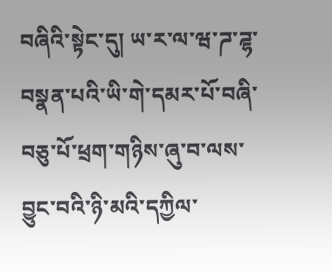བཞིའི་སྟེང་དུ། ཡ་ར་ལ་ཝ་ཌ་ཌྷ་བསྣན་པའི་ཡི་གེ་དམར་པོ་བཞི་བཅུ་པོ་ཕྲག་གཉིས་ཞུ་བ་ལས་བྱུང་བའི་ཉི་མའི་དཀྱིལ་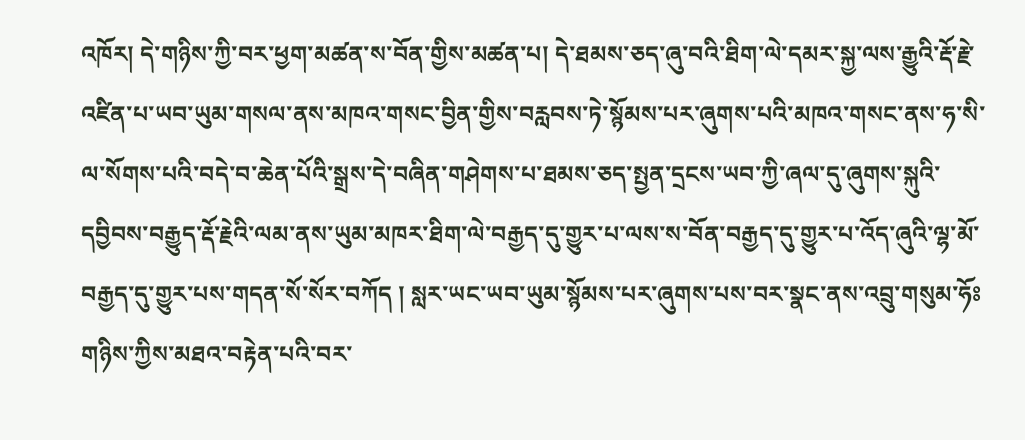འཁོར། དེ་གཉིས་ཀྱི་བར་ཕྱག་མཚན་ས་བོན་གྱིས་མཚན་པ། དེ་ཐམས་ཅད་ཞུ་བའི་ཐིག་ལེ་དམར་སྐྱ་ལས་རྒྱུའི་རྡོ་རྗེ་འཛིན་པ་ཡབ་ཡུམ་གསལ་ནས་མཁའ་གསང་བྱིན་གྱིས་བརླབས་ཏེ་སྙོམས་པར་ཞུགས་པའི་མཁའ་གསང་ནས་ཧ་སི་ལ་སོགས་པའི་བདེ་བ་ཆེན་པོའི་སྒྲས་དེ་བཞིན་གཤེགས་པ་ཐམས་ཅད་སྤྱན་དྲངས་ཡབ་ཀྱི་ཞལ་དུ་ཞུགས་སྐུའི་དབྱིབས་བརྒྱུད་རྡོ་རྗེའི་ལམ་ནས་ཡུམ་མཁར་ཐིག་ལེ་བརྒྱད་དུ་གྱུར་པ་ལས་ས་བོན་བརྒྱད་དུ་གྱུར་པ་འོད་ཞུའི་ལྷ་མོ་བརྒྱད་དུ་གྱུར་པས་གདན་སོ་སོར་བཀོད ། སླར་ཡང་ཡབ་ཡུམ་སྙོམས་པར་ཞུགས་པས་བར་སྣང་ནས་འབྲུ་གསུམ་ཧོཿགཉིས་ཀྱིས་མཐའ་བརྟེན་པའི་བར་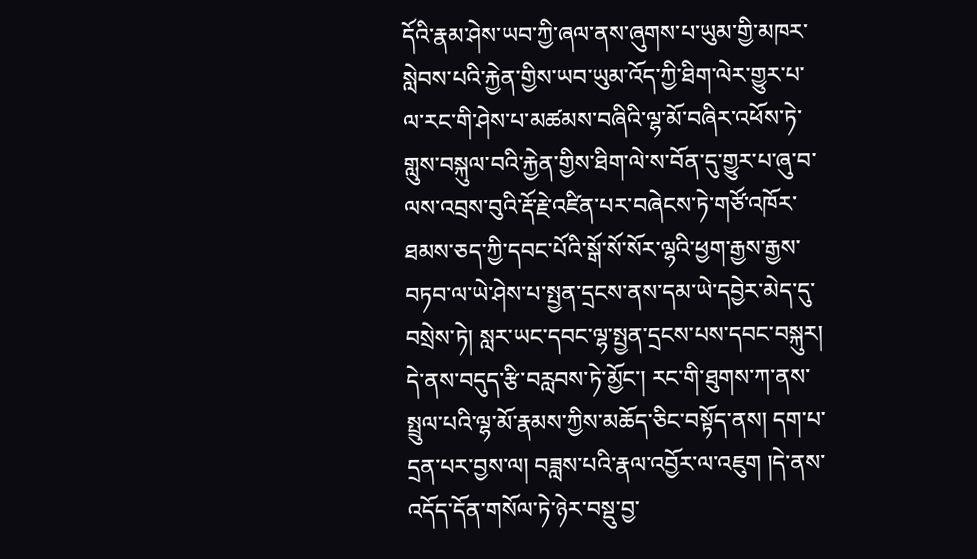དོའི་རྣམ་ཤེས་ཡབ་ཀྱི་ཞལ་ནས་ཞུགས་པ་ཡུམ་གྱི་མཁར་སླེབས་པའི་རྐྱེན་གྱིས་ཡབ་ཡུམ་འོད་ཀྱི་ཐིག་ལེར་གྱུར་པ་ལ་རང་གི་ཤེས་པ་མཚམས་བཞིའི་ལྷ་མོ་བཞིར་འཕོས་ཏེ་གླུས་བསྐུལ་བའི་རྐྱེན་གྱིས་ཐིག་ལེ་ས་བོན་དུ་གྱུར་པ་ཞུ་བ་ལས་འབྲས་བུའི་རྡོ་རྗེ་འཛིན་པར་བཞེངས་ཏེ་གཙོ་འཁོར་ཐམས་ཅད་ཀྱི་དབང་པོའི་སྒོ་སོ་སོར་ལྷའི་ཕྱག་རྒྱས་རྒྱས་བཏབ་ལ་ཡེ་ཤེས་པ་སྤྱན་དྲངས་ནས་དམ་ཡེ་དབྱེར་མེད་དུ་བསྲེས་ཏེ། སླར་ཡང་དབང་ལྷ་སྤྱན་དྲངས་པས་དབང་བསྐུར། དེ་ནས་བདུད་རྩི་བརླབས་ཏེ་མྱོང་། རང་གི་ཐུགས་ཀ་ནས་སྤྲུལ་པའི་ལྷ་མོ་རྣམས་ཀྱིས་མཆོད་ཅིང་བསྟོད་ནས། དག་པ་དྲན་པར་བྱས་ལ། བཟླས་པའི་རྣལ་འབྱོར་ལ་འཇུག །དེ་ནས་འདོད་དོན་གསོལ་ཏེ་ཉེར་བསྡུ་བྱ་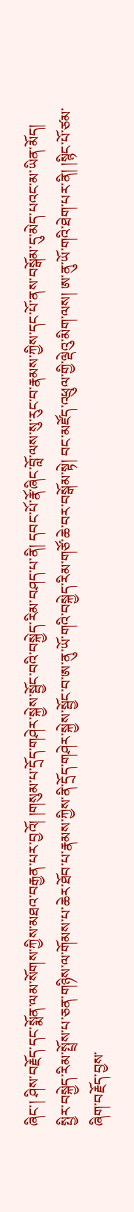ཞིང་། ཤིས་བརྗོད་དང་སྨོན་ལམ་སོགས་ཀྱིས་མཐའ་བརྒྱན་པར་བྱའོ། །གསུམ་པ་དྲོད་གཤེར་སྐྱེས་སྦྱོང་བའི་བསྐྱེད་རིམ་བཤད་པ་ནི། དབང་པོ་རྣོ་ཞིང་བློ་ལས་སུ་རུང་བ་རྣམས་ཀྱིས་དང་པོ་ནས་བསྒོམ་དུ་མེད་པའང་མ་ཡིན་མོད། སྤྱིར་བསྐྱེད་རིམ་སྤྲོས་པ་ཅན་གཉིས་ལ་གོམས་པ་ཆེར་ཐོབ་པ་རྣམས་ཀྱིས་ནི་དྲོད་གཤེར་སྐྱེས་སྦྱོང་བ་ཨ་ནུ་ཡོ་གའི་བསྐྱེད་རིམ་གཙོ་ཆེ་བར་བསྒོམ་སྟེ། བང་མཛོད་འཕྲུལ་གྱི་ལྡེའུ་མིག་ལས། ཨ་ནུ་ཡོ་གའི་ཐེག་པར་ནི། །སྙིང་པོ་ཙམ་ཞིག་བརྗོད་བྱས་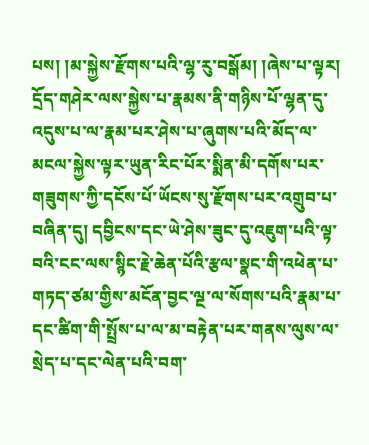པས། །མ་སྐྱེས་རྫོགས་པའི་ལྷ་རུ་བསྒོམ། །ཞེས་པ་ལྟར། དྲོད་གཤེར་ལས་སྐྱེས་པ་རྣམས་ནི་གཉིས་པོ་ལྷན་དུ་འདུས་པ་ལ་རྣམ་པར་ཤེས་པ་ཞུགས་པའི་མོད་ལ་མངལ་སྐྱེས་ལྟར་ཡུན་རིང་པོར་སྨིན་མི་དགོས་པར་གཟུགས་ཀྱི་དངོས་པོ་ཡོངས་སུ་རྫོགས་པར་འགྲུབ་པ་བཞིན་དུ། དབྱིངས་དང་ཡེ་ཤེས་ཟུང་དུ་འཇུག་པའི་ལྟ་བའི་ངང་ལས་སྙིང་རྗེ་ཆེན་པོའི་རྩལ་སྣང་གི་འཕེན་པ་གཏད་ཙམ་གྱིས་མངོན་བྱང་ལྔ་ལ་སོགས་པའི་རྣམ་པ་དང་ཚིག་གི་སྤྲོས་པ་ལ་མ་བརྟེན་པར་གནས་ལུས་ལ་སྲེད་པ་དང་ལེན་པའི་བག་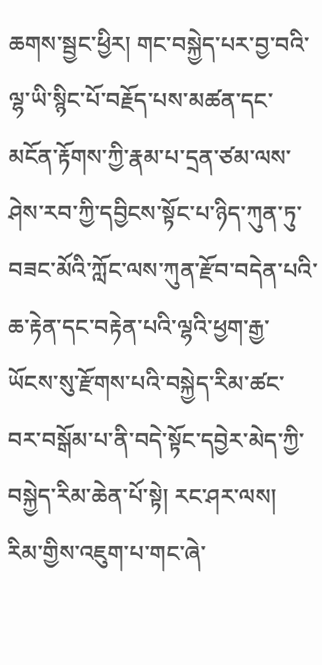ཆགས་སྦྱང་ཕྱིར། གང་བསྐྱེད་པར་བྱ་བའི་ལྷ་ཡི་སྙིང་པོ་བརྗོད་པས་མཚན་དང་མངོན་རྟོགས་ཀྱི་རྣམ་པ་དྲན་ཙམ་ལས་ཤེས་རབ་ཀྱི་དབྱིངས་སྟོང་པ་ཉིད་ཀུན་ཏུ་བཟང་མོའི་ཀློང་ལས་ཀུན་རྫོབ་བདེན་པའི་ཆ་རྟེན་དང་བརྟེན་པའི་ལྷའི་ཕྱག་རྒྱ་ཡོངས་སུ་རྫོགས་པའི་བསྐྱེད་རིམ་ཚང་བར་བསྒོམ་པ་ནི་བདེ་སྟོང་དབྱེར་མེད་ཀྱི་བསྐྱེད་རིམ་ཆེན་པོ་སྟེ། རང་ཤར་ལས། རིམ་གྱིས་འཇུག་པ་གང་ཞེ་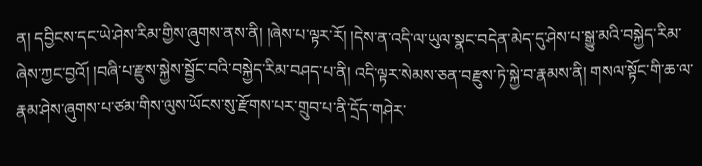ན། དབྱིངས་དང་ཡེ་ཤེས་རིམ་གྱིས་ཞུགས་ནས་ནི། །ཞེས་པ་ལྟར་རོ། །དེས་ན་འདི་ལ་ཡུལ་སྣང་བདེན་མེད་དུ་ཤེས་པ་སྒྱུ་མའི་བསྐྱེད་རིམ་ཞེས་ཀྱང་བྱའོ། །བཞི་པ་རྫུས་སྐྱེས་སྦྱོང་བའི་བསྐྱེད་རིམ་བཤད་པ་ནི། འདི་ལྟར་སེམས་ཅན་བརྫུས་ཏེ་སྐྱེ་བ་རྣམས་ནི། གསལ་སྟོང་གི་ཆ་ལ་རྣམ་ཤེས་ཞུགས་པ་ཙམ་གིས་ལུས་ཡོངས་སུ་རྫོགས་པར་གྲུབ་པ་ནི་དྲོད་གཤེར་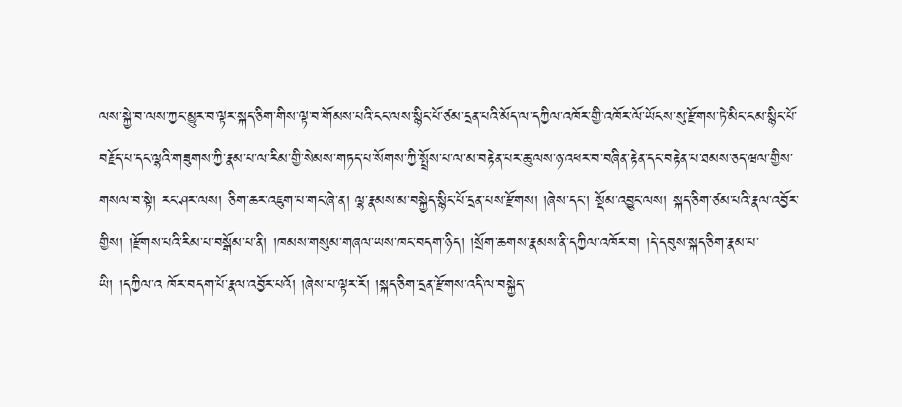ལས་སྐྱེ་བ་ལས་ཀྱང་མྱུར་བ་ལྟར་སྐད་ཅིག་གིས་ལྟ་བ་གོམས་པའི་ངང་ལས་སྙིང་པོ་ཙམ་དྲན་པའི་མོད་ལ་དཀྱིལ་འཁོར་གྱི་འཁོར་ལོ་ཡོངས་སུ་རྫོགས་ཏེ་མིང་ངམ་སྙིང་པོ་བརྗོད་པ་དང་ལྷའི་གཟུགས་ཀྱི་རྣམ་པ་ལ་རིམ་གྱི་སེམས་གཏད་པ་སོགས་ཀྱི་སྤྲོས་པ་ལ་མ་བརྟེན་པར་ཆུ་ལས་ཉ་འཕར་བ་བཞིན་རྟེན་དང་བརྟེན་པ་ཐམས་ཅད་ཝལ་གྱིས་གསལ་བ་སྟེ། རང་ཤར་ལས། ཅིག་ཆར་འཇུག་པ་གང་ཞེ་ན། ལྷ་རྣམས་མ་བསྐྱེད་སྙིང་པོ་དྲན་པས་རྫོགས། །ཞེས་དང་། སྡོམ་འབྱུང་ལས། སྐད་ཅིག་ཙམ་པའི་རྣལ་འབྱོར་གྱིས། །རྫོགས་པའི་རིམ་པ་བསྒོམ་པ་ནི། །ཁམས་གསུམ་གཞལ་ཡས་ཁང་བདག་ཉིད། །སྲོག་ཆགས་རྣམས་ནི་དཀྱིལ་འཁོར་བ། །དེ་དབུས་སྐད་ཅིག་རྣམ་པ་ཡི། །དཀྱིལ་འ ཁོར་བདག་པོ་རྣལ་འབྱོར་པའོ། །ཞེས་པ་ལྟར་རོ། །སྐད་ཅིག་དྲན་རྫོགས་འདི་ལ་བསྐྱེད་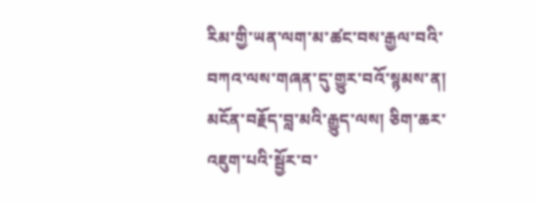རིམ་གྱི་ཡན་ལག་མ་ཚང་བས་རྒྱལ་བའི་བཀའ་ལས་གཞན་དུ་གྱུར་བའོ་སྙམས་ན། མངོན་བརྗོད་བླ་མའི་རྒྱུད་ལས། ཅིག་ཆར་འཇུག་པའི་སྦྱོར་བ་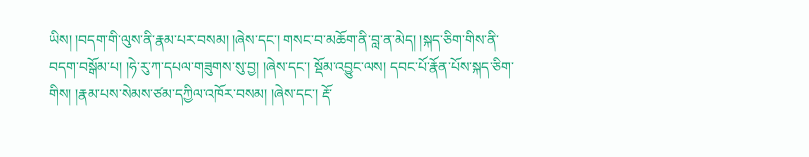ཡིས། །བདག་གི་ལུས་ནི་རྣམ་པར་བསམ། །ཞེས་དང་། གསང་བ་མཆོག་ནི་བླ་ན་མེད། །སྐད་ཅིག་གིས་ནི་བདག་བསྒོམ་པ། །ཧེ་རུ་ཀ་དཔལ་གཟུགས་སུ་བྱ། །ཞེས་དང་། སྡོམ་འབྱུང་ལས། དབང་པོ་རྣོན་པོས་སྐད་ཅིག་གིས། །རྣམ་པས་སེམས་ཙམ་དཀྱིལ་འཁོར་བསམ། །ཞེས་དང་། རྡོ་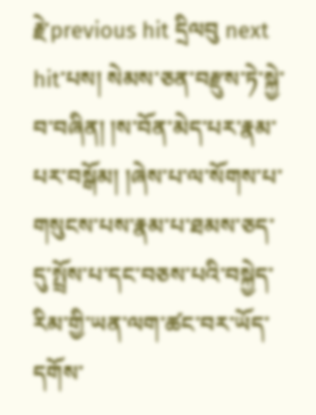རྗེ་previous hit དྲིལབུ next hit་པས། སེམས་ཅན་བརྫུས་ཏེ་སྐྱེ་བ་བཞིན། །ས་བོན་མེད་པར་རྣམ་པར་བསྒོམ། །ཞེས་པ་ལ་སོགས་པ་གསུངས་པས་རྣམ་པ་ཐམས་ཅད་དུ་སྤྲོས་པ་དང་བཅས་པའི་བསྐྱེད་རིམ་གྱི་ཡན་ལག་ཚང་བར་ཡོད་དགོས་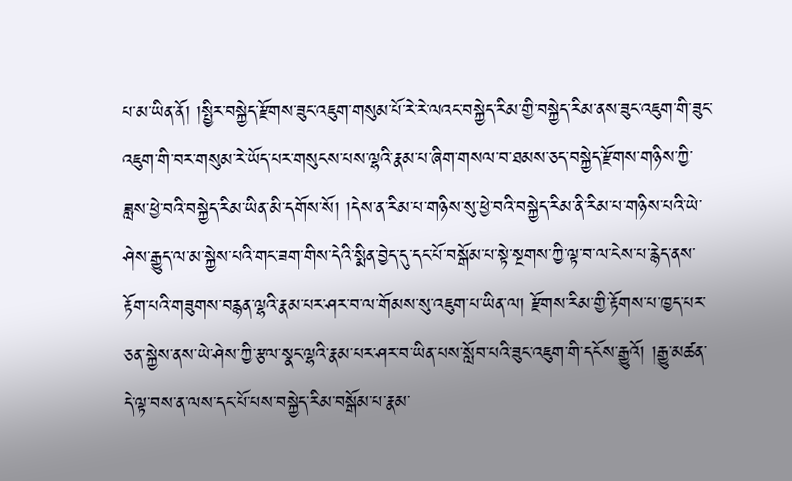པ་མ་ཡིན་ནོ། །སྤྱིར་བསྐྱེད་རྫོགས་ཟུང་འཇུག་གསུམ་པོ་རེ་རེ་ལའང་བསྐྱེད་རིམ་གྱི་བསྐྱེད་རིམ་ནས་ཟུང་འཇུག་གི་ཟུང་འཇུག་གི་བར་གསུམ་རེ་ཡོད་པར་གསུངས་པས་ལྷའི་རྣམ་པ་ཞིག་གསལ་བ་ཐམས་ཅད་བསྐྱེད་རྫོགས་གཉིས་ཀྱི་ཟླས་ཕྱེ་བའི་བསྐྱེད་རིམ་ཡིན་མི་དགོས་སོ། །དེས་ན་རིམ་པ་གཉིས་སུ་ཕྱེ་བའི་བསྐྱེད་རིམ་ནི་རིམ་པ་གཉིས་པའི་ཡེ་ཤེས་རྒྱུད་ལ་མ་སྐྱེས་པའི་གང་ཟག་གིས་དེའི་སྨིན་བྱེད་དུ་དང་པོ་བསྒོམ་པ་སྟེ་སྔགས་ཀྱི་ལྟ་བ་ལ་ངེས་པ་རྙེད་ནས་རྟོག་པའི་གཟུགས་བརྙན་ལྷའི་རྣམ་པར་ཤར་བ་ལ་གོམས་སུ་འཇུག་པ་ཡིན་ལ། རྫོགས་རིམ་གྱི་རྟོགས་པ་ཁྱད་པར་ཅན་སྐྱེས་ནས་ཡེ་ཤེས་ཀྱི་རྩལ་སྣང་ལྷའི་རྣམ་པར་ཤར་བ་ཡིན་པས་སློབ་པའི་ཟུང་འཇུག་གི་དངོས་རྒྱུའོ། །རྒྱུ་མཚན་དེ་ལྟ་བས་ན་ལས་དང་པོ་པས་བསྐྱེད་རིམ་བསྒོམ་པ་རྣམ་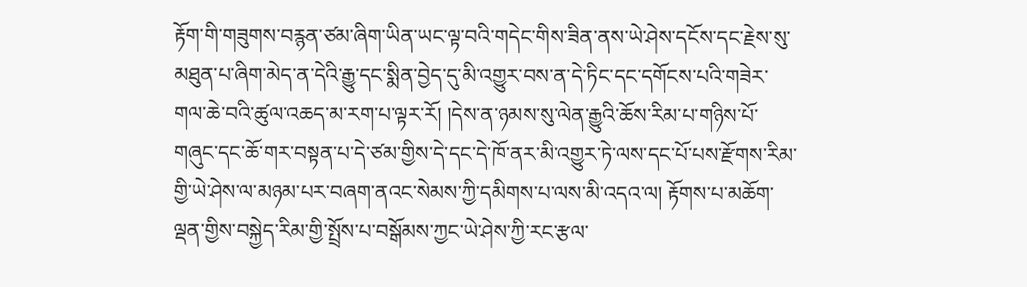རྟོག་གི་གཟུགས་བརྙན་ཙམ་ཞིག་ཡིན་ཡང་ལྟ་བའི་གདེང་གིས་ཟིན་ནས་ཡེ་ཤེས་དངོས་དང་རྗེས་སུ་མཐུན་པ་ཞིག་མེད་ན་དེའི་རྒྱུ་དང་སྨིན་བྱེད་དུ་མི་འགྱུར་བས་ན་དེ་ཏིང་དང་དགོངས་པའི་གཟེར་གལ་ཆེ་བའི་ཚུལ་འཆད་མ་རག་པ་ལྟར་རོ། །དེས་ན་ཉམས་སུ་ལེན་རྒྱུའི་ཆོས་རིམ་པ་གཉིས་པོ་གཞུང་དང་ཆོ་གར་བསྟན་པ་དེ་ཙམ་གྱིས་དེ་དང་དེ་ཁོ་ནར་མི་འགྱུར་ཏེ་ལས་དང་པོ་པས་རྫོགས་རིམ་གྱི་ཡེ་ཤེས་ལ་མཉམ་པར་བཞག་ནའང་སེམས་ཀྱི་དམིགས་པ་ལས་མི་འདའ་ལ། རྟོགས་པ་མཆོག་ལྡན་གྱིས་བསྐྱེད་རིམ་གྱི་སྤྲོས་པ་བསྒོམས་ཀྱང་ཡེ་ཤེས་ཀྱི་རང་རྩལ་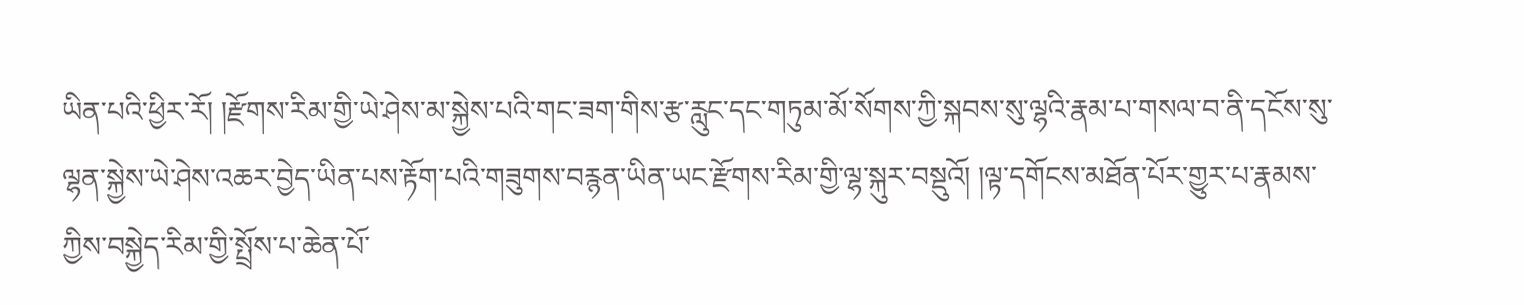ཡིན་པའི་ཕྱིར་རོ། །རྫོགས་རིམ་གྱི་ཡེ་ཤེས་མ་སྐྱེས་པའི་གང་ཟག་གིས་རྩ་རླུང་དང་གཏུམ་མོ་སོགས་ཀྱི་སྐབས་སུ་ལྷའི་རྣམ་པ་གསལ་བ་ནི་དངོས་སུ་ལྷན་སྐྱེས་ཡེ་ཤེས་འཆར་བྱེད་ཡིན་པས་རྟོག་པའི་གཟུགས་བརྙན་ཡིན་ཡང་རྫོགས་རིམ་གྱི་ལྷ་སྐུར་བསྡུའོ། །ལྟ་དགོངས་མཐོན་པོར་གྱུར་པ་རྣམས་ཀྱིས་བསྐྱེད་རིམ་གྱི་སྤྲོས་པ་ཆེན་པོ་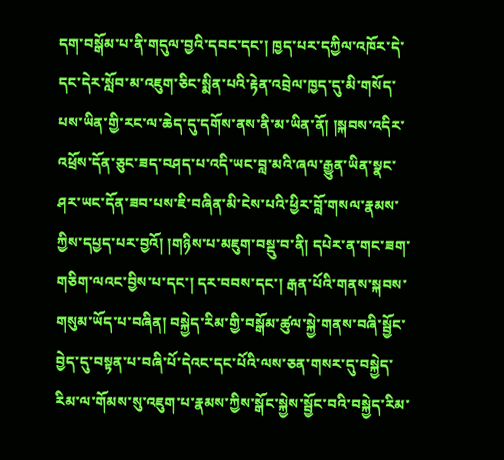དག་བསྒོམ་པ་ནི་གདུལ་བྱའི་དབང་དང་། ཁྱད་པར་དཀྱིལ་འཁོར་དེ་དང་དེར་སློབ་མ་འཇུག་ཅིང་སྨིན་པའི་རྟེན་འབྲེལ་ཁྱད་དུ་མི་གསོད་པས་ཡིན་གྱི་རང་ལ་ཆེད་དུ་དགོས་ནས་ནི་མ་ཡིན་ནོ། །སྐབས་འདིར་འཕྲོས་དོན་ཅུང་ཟད་བཤད་པ་འདི་ཡང་བླ་མའི་ཞལ་རྒྱུན་ཡིན་སྣང་ཤར་ཡང་དོན་ཟབ་པས་ཇི་བཞིན་མི་ངེས་པའི་ཕྱིར་བློ་གསལ་རྣམས་ཀྱིས་དཔྱད་པར་བྱའོ། །གཉིས་པ་མཇུག་བསྡུ་བ་ནི། དཔེར་ན་གང་ཟག་གཅིག་ལའང་བྱིས་པ་དང་། དར་བབས་དང་། རྒན་པོའི་གནས་སྐབས་གསུམ་ཡོད་པ་བཞིན། བསྐྱེད་རིམ་གྱི་བསྒོམ་ཚུལ་སྐྱེ་གནས་བཞི་སྦྱོང་བྱེད་དུ་བསྟན་པ་བཞི་པོ་དེའང་དང་པོའི་ལས་ཅན་གསར་དུ་བསྐྱེད་རིམ་ལ་གོམས་སུ་འཇུག་པ་རྣམས་ཀྱིས་སྒོང་སྐྱེས་སྦྱོང་བའི་བསྐྱེད་རིམ་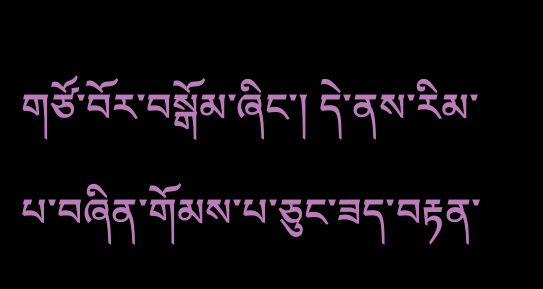གཙོ་བོར་བསྒོམ་ཞིང་། དེ་ནས་རིམ་པ་བཞིན་གོམས་པ་ཅུང་ཟད་བརྟན་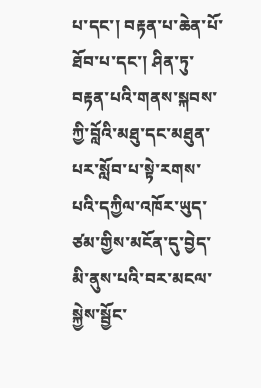པ་དང་། བརྟན་པ་ཆེན་པོ་ཐོབ་པ་དང་། ཤིན་ཏུ་བརྟན་པའི་གནས་སྐབས་ཀྱི་བློའི་མཐུ་དང་མཐུན་པར་སློབ་པ་སྟེ་རགས་པའི་དཀྱིལ་འཁོར་ཡུད་ཙམ་གྱིས་མངོན་དུ་བྱེད་མི་ནུས་པའི་བར་མངལ་སྐྱེས་སྦྱོང་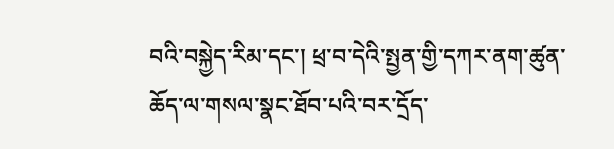བའི་བསྐྱེད་རིམ་དང་། ཕྲ་བ་དེའི་སྤྱན་གྱི་དཀར་ནག་ཚུན་ཆོད་ལ་གསལ་སྣང་ཐོབ་པའི་བར་དྲོད་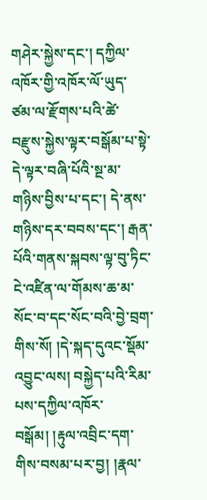གཤེར་སྐྱེས་དང་། དཀྱིལ་འཁོར་གྱི་འཁོར་ལོ་ཡུད་ཙམ་ལ་རྫོགས་པའི་ཚེ་བརྫུས་སྐྱེས་ལྟར་བསྒོམ་པ་སྟེ་དེ་ལྟར་བཞི་པོའི་སྔ་མ་གཉིས་བྱིས་པ་དང་། དེ་ནས་གཉིས་དར་བབས་དང་། རྒན་པོའི་གནས་སྐབས་ལྟ་བུ་ཏིང་ངེ་འཛིན་ལ་གོམས་ཆ་མ་སོང་བ་དང་སོང་བའི་བྱེ་བྲག་གིས་སོ། །དེ་སྐད་དུའང་སྡོམ་འབྱུང་ལས། བསྐྱེད་པའི་རིམ་པས་དཀྱིལ་འཁོར་བསྒོམ། །རྟུལ་འབྲིང་དག་གིས་བསམ་པར་བྱ། །རྣལ་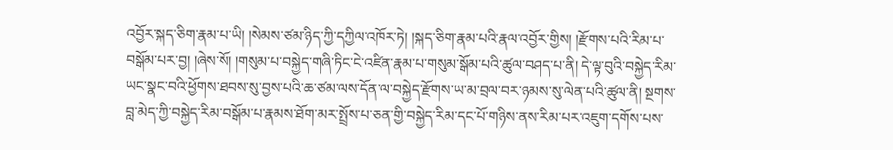འབྱོར་སྐད་ཅིག་རྣམ་པ་ཡི། །སེམས་ཙམ་ཉིད་ཀྱི་དཀྱིལ་འཁོར་ཏེ། །སྐད་ཅིག་རྣམ་པའི་རྣལ་འབྱོར་གྱིས། །རྫོགས་པའི་རིམ་པ་བསྒོམ་པར་བྱ། །ཞེས་སོ། །གསུམ་པ་བསྐྱེད་གཞི་ཏིང་ངེ་འཛིན་རྣམ་པ་གསུམ་སྒོམ་པའི་ཚུལ་བཤད་པ་ནི། དེ་ལྟ་བུའི་བསྐྱེད་རིམ་ཡང་སྣང་བའི་ཕྱོགས་ཐབས་སུ་བྱས་པའི་ཆ་ཙམ་ལས་དོན་ལ་བསྐྱེད་རྫོགས་ཡ་མ་བྲལ་བར་ཉམས་སུ་ལེན་པའི་ཚུལ་ནི། སྔགས་བླ་མེད་ཀྱི་བསྐྱེད་རིམ་བསྒོམ་པ་རྣམས་ཐོག་མར་སྤྲོས་པ་ཅན་གྱི་བསྐྱེད་རིམ་དང་པོ་གཉིས་ནས་རིམ་པར་འཇུག་དགོས་པས་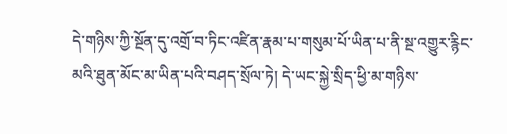དེ་གཉིས་ཀྱི་སྔོན་དུ་འགྲོ་བ་ཏིང་འཛིན་རྣམ་པ་གསུམ་པོ་ཡིན་པ་ནི་སྔ་འགྱུར་རྙིང་མའི་ཐུན་མོང་མ་ཡིན་པའི་བཤད་སྲོལ་ཏེ། དེ་ཡང་སྐྱེ་སྲིད་ཕྱི་མ་གཉིས་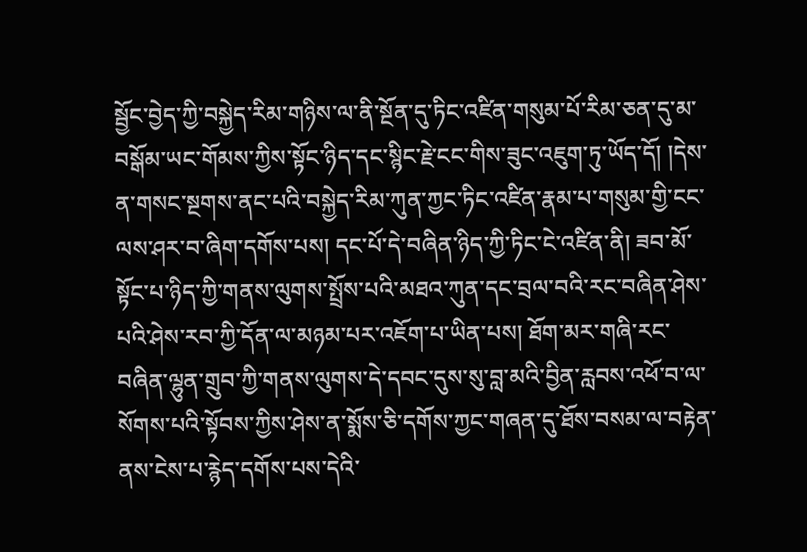སྦྱོང་བྱེད་ཀྱི་བསྐྱེད་རིམ་གཉིས་ལ་ནི་སྔོན་དུ་ཏིང་འཛིན་གསུམ་པོ་རིམ་ཅན་དུ་མ་བསྒོམ་ཡང་གོམས་ཀྱིས་སྟོང་ཉིད་དང་སྙིང་རྗེ་ངང་གིས་ཟུང་འཇུག་ཏུ་ཡོད་དོ། །དེས་ན་གསང་སྔགས་ནང་པའི་བསྐྱེད་རིམ་ཀུན་ཀྱང་ཏིང་འཛིན་རྣམ་པ་གསུམ་གྱི་ངང་ལས་ཤར་བ་ཞིག་དགོས་པས། དང་པོ་དེ་བཞིན་ཉིད་ཀྱི་ཏིང་ངེ་འཛིན་ནི། ཟབ་མོ་སྟོང་པ་ཉིད་ཀྱི་གནས་ལུགས་སྤྲོས་པའི་མཐའ་ཀུན་དང་བྲལ་བའི་རང་བཞིན་ཤེས་པའི་ཤེས་རབ་ཀྱི་དོན་ལ་མཉམ་པར་འཇོག་པ་ཡིན་པས། ཐོག་མར་གཞི་རང་བཞིན་ལྷུན་གྲུབ་ཀྱི་གནས་ལུགས་དེ་དབང་དུས་སུ་བླ་མའི་བྱིན་རླབས་འཕོ་བ་ལ་སོགས་པའི་སྟོབས་ཀྱིས་ཤེས་ན་སྨོས་ཅི་དགོས་ཀྱང་གཞན་དུ་ཐོས་བསམ་ལ་བརྟེན་ནས་ངེས་པ་རྙེད་དགོས་པས་དེའི་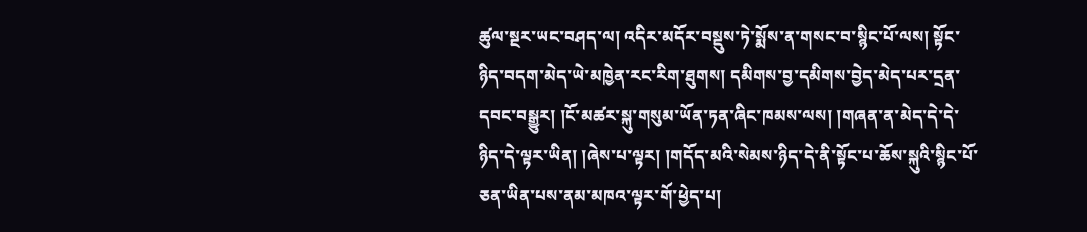ཚུལ་སྔར་ཡང་བཤད་ལ། འདིར་མདོར་བསྡུས་ཏེ་སྨོས་ན་གསང་བ་སྙིང་པོ་ལས། སྟོང་ཉིད་བདག་མེད་ཡེ་མཁྱེན་རང་རིག་ཐུགས། དམིགས་བྱ་དམིགས་བྱེད་མེད་པར་དྲན་དབང་བསྒྱུར། །ངོ་མཚར་སྐུ་གསུམ་ཡོན་ཏན་ཞིང་ཁམས་ལས། །གཞན་ན་མེད་དེ་དེ་ཉིད་དེ་ལྟར་ཡིན། །ཞེས་པ་ལྟར། །གདོད་མའི་སེམས་ཉིད་དེ་ནི་སྟོང་པ་ཆོས་སྐུའི་སྙིང་པོ་ཅན་ཡིན་པས་ནམ་མཁའ་ལྟར་གོ་ཕྱེད་པ།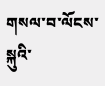གསལ་བ་ལོངས་སྐུའི་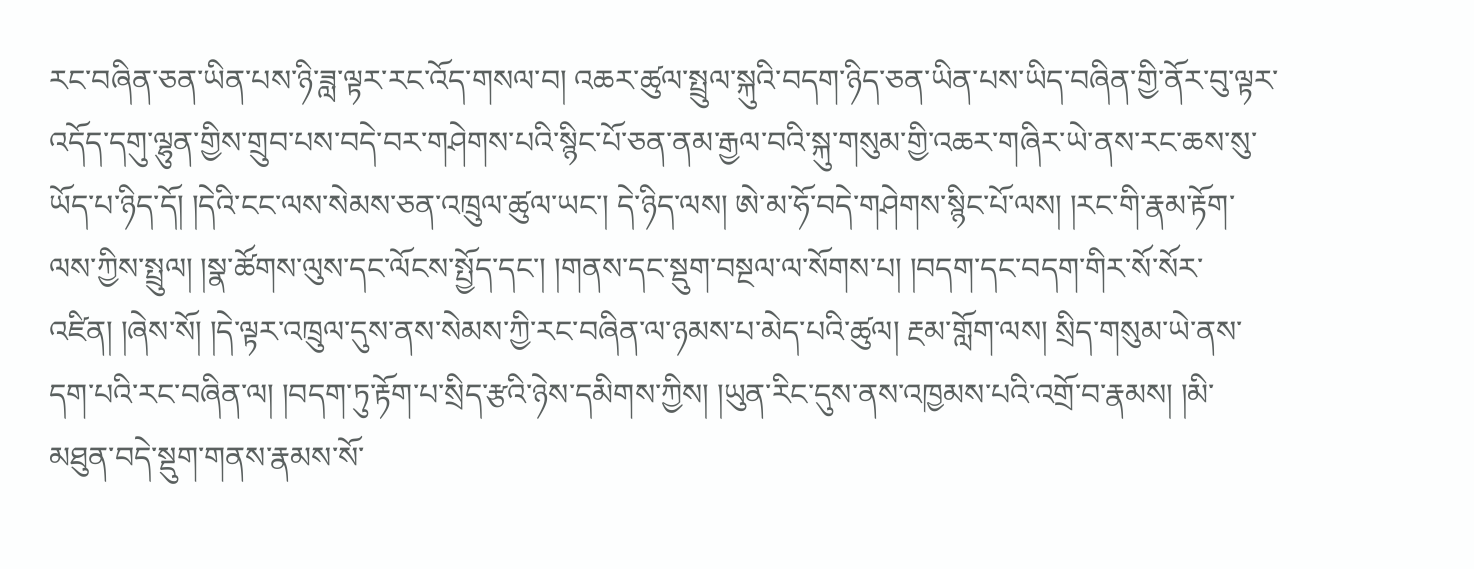རང་བཞིན་ཅན་ཡིན་པས་ཉི་ཟླ་ལྟར་རང་འོད་གསལ་བ། འཆར་ཚུལ་སྤྲུལ་སྐུའི་བདག་ཉིད་ཅན་ཡིན་པས་ཡིད་བཞིན་གྱི་ནོར་བུ་ལྟར་འདོད་དགུ་ལྷུན་གྱིས་གྲུབ་པས་བདེ་བར་གཤེགས་པའི་སྙིང་པོ་ཅན་ནམ་རྒྱལ་བའི་སྐུ་གསུམ་གྱི་འཆར་གཞིར་ཡེ་ནས་རང་ཆས་སུ་ཡོད་པ་ཉིད་དོ། །དེའི་ངང་ལས་སེམས་ཅན་འཁྲུལ་ཚུལ་ཡང་། དེ་ཉིད་ལས། ཨེ་མ་ཧོ་བདེ་གཤེགས་སྙིང་པོ་ལས། །རང་གི་རྣམ་རྟོག་ལས་ཀྱིས་སྤྲུལ། །སྣ་ཚོགས་ལུས་དང་ལོངས་སྤྱོད་དང་། །གནས་དང་སྡུག་བསྔལ་ལ་སོགས་པ། །བདག་དང་བདག་གིར་སོ་སོར་འཛིན། །ཞེས་སོ། །དེ་ལྟར་འཁྲུལ་དུས་ནས་སེམས་ཀྱི་རང་བཞིན་ལ་ཉམས་པ་མེད་པའི་ཚུལ། རྔམ་གློག་ལས། སྲིད་གསུམ་ཡེ་ནས་དག་པའི་རང་བཞིན་ལ། །བདག་ཏུ་རྟོག་པ་སྲིད་རྩའི་ཉེས་དམིགས་ཀྱིས། །ཡུན་རིང་དུས་ནས་འཁྱམས་པའི་འགྲོ་བ་རྣམས། །མི་མཐུན་བདེ་སྡུག་གནས་རྣམས་སོ་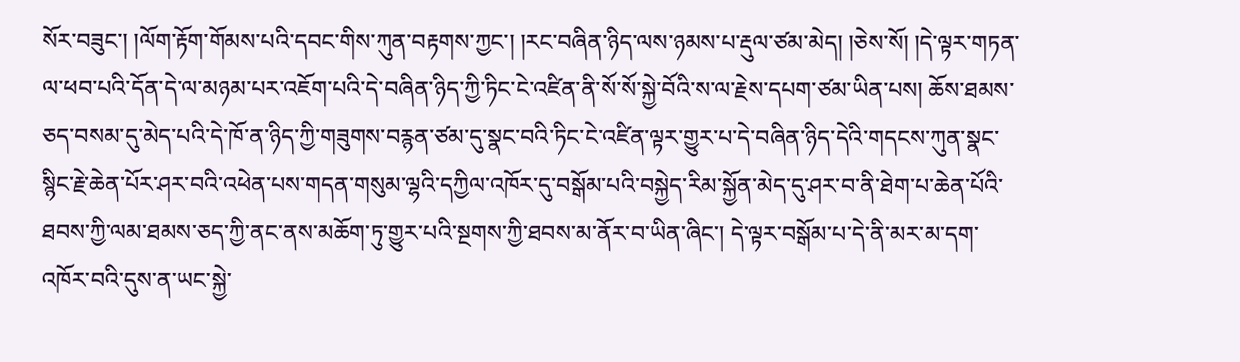སོར་བཟུང་། །ལོག་རྟོག་གོམས་པའི་དབང་གིས་ཀུན་བརྟགས་ཀྱང་། །རང་བཞིན་ཉིད་ལས་ཉམས་པ་རྡུལ་ཙམ་མེད། །ཅེས་སོ། །དེ་ལྟར་གཏན་ལ་ཕབ་པའི་དོན་དེ་ལ་མཉམ་པར་འཇོག་པའི་དེ་བཞིན་ཉིད་ཀྱི་ཏིང་ངེ་འཛིན་ནི་སོ་སོ་སྐྱེ་བོའི་ས་ལ་རྗེས་དཔག་ཙམ་ཡིན་པས། ཆོས་ཐམས་ཅད་བསམ་དུ་མེད་པའི་དེ་ཁོ་ན་ཉིད་ཀྱི་གཟུགས་བརྙན་ཙམ་དུ་སྣང་བའི་ཏིང་ངེ་འཛིན་ལྟར་གྱུར་པ་དེ་བཞིན་ཉིད་དེའི་གདངས་ཀུན་སྣང་སྙིང་རྗེ་ཆེན་པོར་ཤར་བའི་འཕེན་པས་གདན་གསུམ་ལྷའི་དཀྱིལ་འཁོར་དུ་བསྒོམ་པའི་བསྐྱེད་རིམ་སྐྱོན་མེད་དུ་ཤར་བ་ནི་ཐེག་པ་ཆེན་པོའི་ཐབས་ཀྱི་ལམ་ཐམས་ཅད་ཀྱི་ནང་ནས་མཆོག་ཏུ་གྱུར་པའི་སྔགས་ཀྱི་ཐབས་མ་ནོར་བ་ཡིན་ཞིང་། དེ་ལྟར་བསྒོམ་པ་དེ་ནི་མར་མ་དག་འཁོར་བའི་དུས་ན་ཡང་སྐྱེ་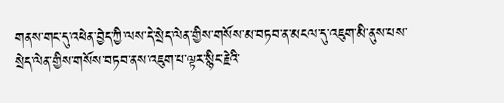གནས་གང་དུ་འཕེན་བྱེད་ཀྱི་ལས་དེ་སྲེད་ལེན་གྱིས་གསོས་མ་བཏབ་ན་མངལ་དུ་འཇུག་མི་ནུས་པས་སྲེད་ལེན་གྱིས་གསོས་བཏབ་ནས་འཇུག་པ་ལྟར་སྙིང་རྗེའི་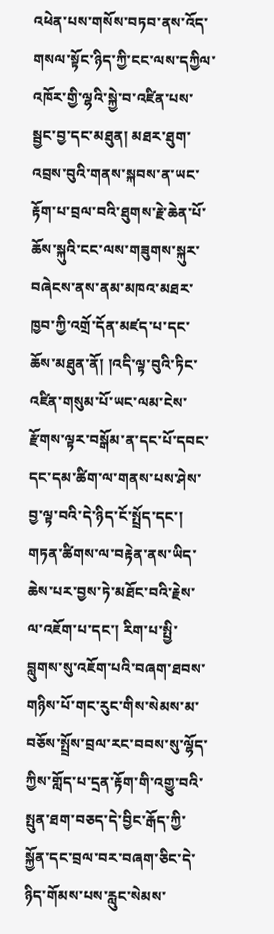འཕེན་པས་གསོས་བཏབ་ནས་འོད་གསལ་སྟོང་ཉིད་ཀྱི་ངང་ལས་དཀྱིལ་འཁོར་གྱི་ལྷའི་སྐྱེ་བ་འཛིན་པས་སྦྱང་བྱ་དང་མཐུན། མཐར་ཐུག་འབྲས་བུའི་གནས་སྐབས་ན་ཡང་རྟོག་པ་བྲལ་བའི་ཐུགས་རྗེ་ཆེན་པོ་ཆོས་སྐུའི་ངང་ལས་གཟུགས་སྐུར་བཞེངས་ནས་ནམ་མཁའ་མཐར་ཁྱབ་ཀྱི་འགྲོ་དོན་མཛད་པ་དང་ཆོས་མཐུན་ནོ། །འདི་ལྟ་བུའི་ཏིང་འཛིན་གསུམ་པོ་ཡང་ལམ་ངེས་རྫོགས་ལྟར་བསྒོམ་ན་དང་པོ་དབང་དང་དམ་ཚིག་ལ་གནས་པས་ཤེས་བྱ་ལྟ་བའི་དེ་ཉིད་ངོ་སྤྲོད་དང་། གཏན་ཚིགས་ལ་བརྟེན་ནས་ཡིད་ཆེས་པར་བྱས་ཏེ་མཐོང་བའི་རྗེས་ལ་འཇོག་པ་དང་། རིག་པ་སྤྱི་བླུགས་སུ་འཇོག་པའི་བཞག་ཐབས་གཉིས་པོ་གང་རུང་གིས་སེམས་མ་བཅོས་སྤྲོས་བྲལ་རང་བབས་སུ་ལྷོད་ཀྱིས་གློད་པ་དྲན་རྟོག་གི་འགྱུ་བའི་སྤུན་ཐག་བཅད་དེ་བྱིང་རྒོད་ཀྱི་སྐྱོན་དང་བྲལ་བར་བཞག་ཅིང་དེ་ཉིད་གོམས་པས་རླུང་སེམས་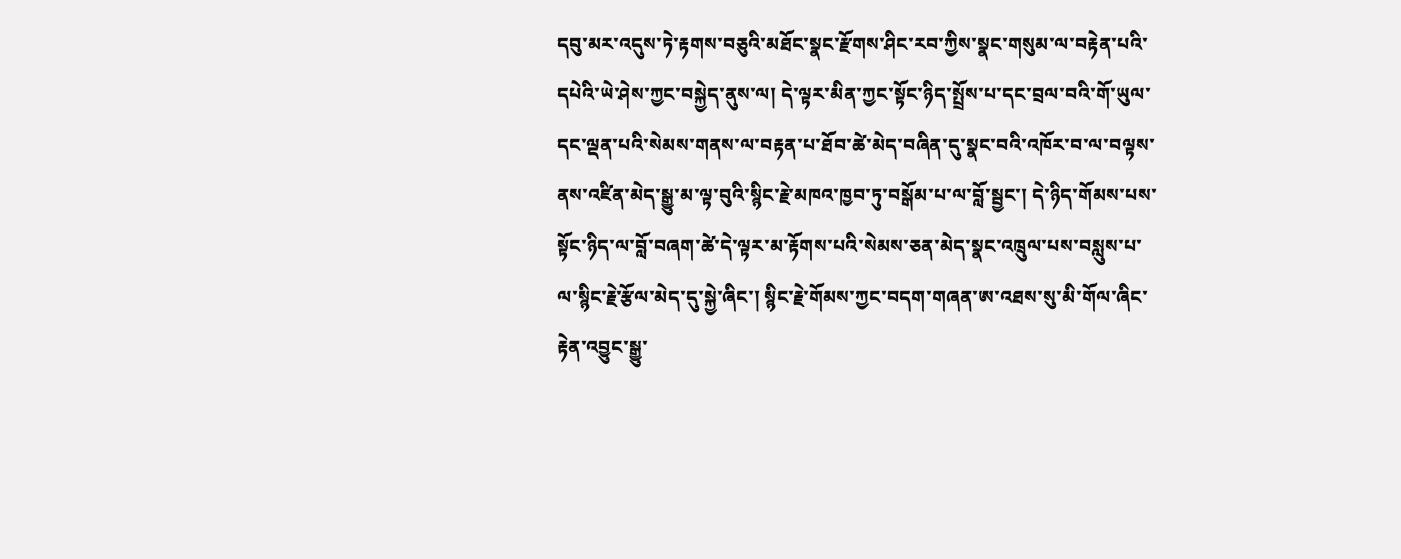དབུ་མར་འདུས་ཏེ་རྟགས་བཅུའི་མཐོང་སྣང་རྫོགས་ཤིང་རབ་ཀྱིས་སྣང་གསུམ་ལ་བརྟེན་པའི་དཔེའི་ཡེ་ཤེས་ཀྱང་བསྐྱེད་ནུས་ལ། དེ་ལྟར་མིན་ཀྱང་སྟོང་ཉིད་སྤྲོས་པ་དང་བྲལ་བའི་གོ་ཡུལ་དང་ལྡན་པའི་སེམས་གནས་ལ་བརྟན་པ་ཐོབ་ཚེ་མེད་བཞིན་དུ་སྣང་བའི་འཁོར་བ་ལ་བལྟས་ནས་འཛིན་མེད་སྒྱུ་མ་ལྟ་བུའི་སྙིང་རྗེ་མཁའ་ཁྱབ་ཏུ་བསྒོམ་པ་ལ་བློ་སྦྱང་། དེ་ཉིད་གོམས་པས་སྟོང་ཉིད་ལ་བློ་བཞག་ཚེ་དེ་ལྟར་མ་རྟོགས་པའི་སེམས་ཅན་མེད་སྣང་འཁྲུལ་པས་བསླུས་པ་ལ་སྙིང་རྗེ་རྩོལ་མེད་དུ་སྐྱེ་ཞིང་། སྙིང་རྗེ་གོམས་ཀྱང་བདག་གཞན་ཨ་འཐས་སུ་མི་གོལ་ཞིང་རྟེན་འབྱུང་སྒྱུ་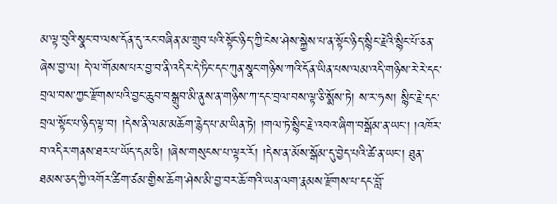མ་ལྟ་བུའི་སྣང་བ་ལས་དོན་དུ་རང་བཞིན་མ་གྲུབ་པའི་སྟོང་ཉིད་ཀྱི་ངེས་ཤེས་སྐྱེས་པ་ན་སྟོང་ཉིད་སྙིང་རྗེའི་སྙིང་པོ་ཅན་ཞེས་བྱ་ལ། དེ་ལ་གོམས་པར་བྱ་བ་ནི་འདིར་དེ་ཏིང་དང་ཀུན་སྣང་གཉིས་ཀའི་དོན་ཡིན་པས་ལམ་འདི་གཉིས་རེ་རེ་དང་བྲལ་བས་ཀྱང་རྫོགས་པའི་བྱང་ཆུབ་བསྒྲུབ་མི་ནུས་ན་གཉིས་ཀ་དང་བྲལ་བས་ལྟ་ཅི་སྨོས་ཏེ། ས་ར་ཧས། སྙིང་རྗེ་དང་བྲལ་སྟོང་པ་ཉིད་ལྟ་བ། །དེས་ནི་ལམ་མཆོག་རྙེད་པ་མ་ཡིན་ཏེ། །གལ་ཏེ་སྙིང་རྗེ་འབའ་ཞིག་བསྒོམ་ན་ཡང་། །འཁོར་བ་འདིར་གནས་ཐར་པ་ཡོད་དམ་ཅི། །ཞེས་གསུངས་པ་ལྟར་རོ། །དེས་ན་མོས་སྒོམ་དུ་བྱེད་པའི་ཚེ་ན་ཡང་། ཐུན་ཐམས་ཅད་ཀྱི་འགོར་ཚིག་ཙམ་གྱིས་ཆོག་ཤེས་མི་བྱ་བར་ཆོ་གའི་ཡན་ལག་རྣམས་རྫོགས་པ་དང་བློ་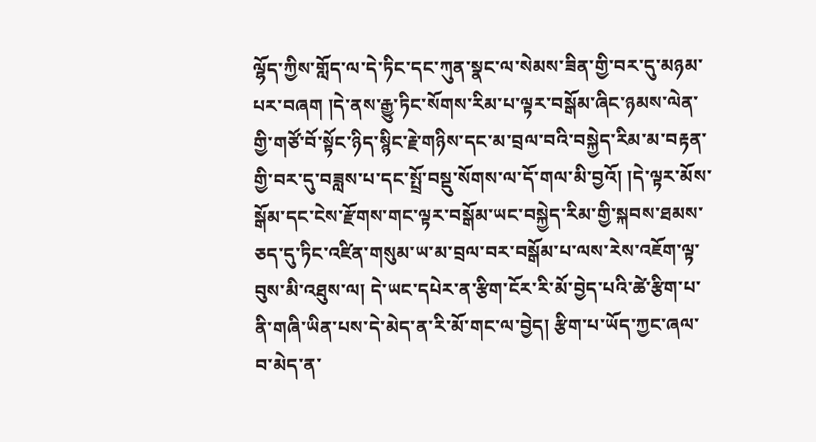ལྷོད་ཀྱིས་གློད་ལ་དེ་ཏིང་དང་ཀུན་སྣང་ལ་སེམས་ཟིན་གྱི་བར་དུ་མཉམ་པར་བཞག །དེ་ནས་རྒྱུ་ཏིང་སོགས་རིམ་པ་ལྟར་བསྒོམ་ཞིང་ཉམས་ལེན་གྱི་གཙོ་བོ་སྟོང་ཉིད་སྙིང་རྗེ་གཉིས་དང་མ་བྲལ་བའི་བསྐྱེད་རིམ་མ་བརྟན་གྱི་བར་དུ་བཟླས་པ་དང་སྤྲོ་བསྡུ་སོགས་ལ་དོ་གལ་མི་བྱའོ། །དེ་ལྟར་མོས་སྒོམ་དང་ངེས་རྫོགས་གང་ལྟར་བསྒོམ་ཡང་བསྐྱེད་རིམ་གྱི་སྐབས་ཐམས་ཅད་དུ་ཏིང་འཛིན་གསུམ་ཡ་མ་བྲལ་བར་བསྒོམ་པ་ལས་རེས་འཇོག་ལྟ་བུས་མི་འཐུས་ལ། དེ་ཡང་དཔེར་ན་རྩིག་ངོར་རི་མོ་བྱེད་པའི་ཚེ་རྩིག་པ་ནི་གཞི་ཡིན་པས་དེ་མེད་ན་རི་མོ་གང་ལ་བྱེད། རྩིག་པ་ཡོད་ཀྱང་ཞལ་བ་མེད་ན་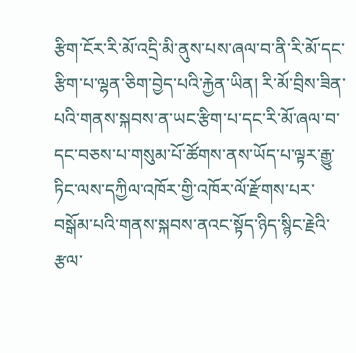རྩིག་ངོར་རི་མོ་འདྲི་མི་ནུས་པས་ཞལ་བ་ནི་རི་མོ་དང་རྩིག་པ་ལྷན་ཅིག་བྱེད་པའི་རྐྱེན་ཡིན། རི་མོ་བྲིས་ཟིན་པའི་གནས་སྐབས་ན་ཡང་རྩིག་པ་དང་རི་མོ་ཞལ་བ་དང་བཅས་པ་གསུམ་པོ་ཚོགས་ནས་ཡོད་པ་ལྟར་རྒྱུ་ཏིང་ལས་དཀྱིལ་འཁོར་གྱི་འཁོར་ལོ་རྫོགས་པར་བསྒོམ་པའི་གནས་སྐབས་ནའང་སྟོད་ཉིད་སྙིང་རྗེའི་རྩལ་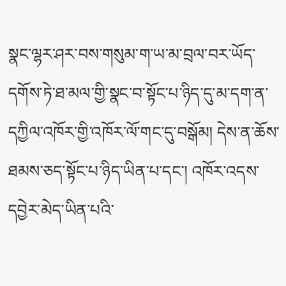སྣང་ལྷར་ཤར་བས་གསུམ་ག་ཡ་མ་བྲལ་བར་ཡོད་དགོས་ཏེ་ཐ་མལ་གྱི་སྣང་བ་སྟོང་པ་ཉིད་དུ་མ་དག་ན་དཀྱིལ་འཁོར་གྱི་འཁོར་ལོ་གང་དུ་བསྒོམ། དེས་ན་ཆོས་ཐམས་ཅད་སྟོང་པ་ཉིད་ཡིན་པ་དང་། འཁོར་འདས་དབྱེར་མེད་ཡིན་པའི་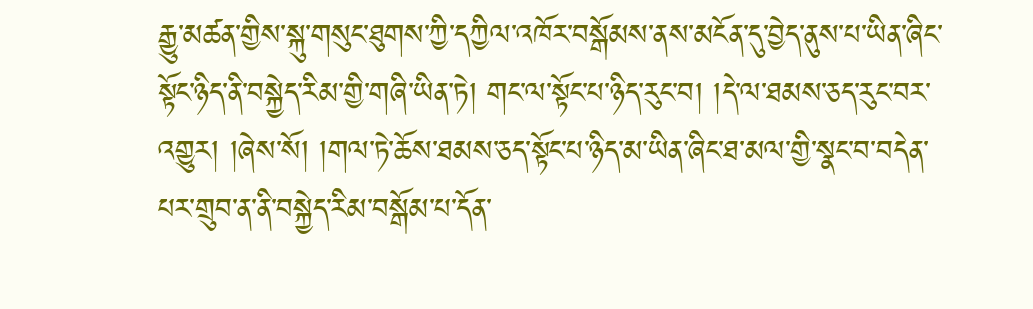རྒྱུ་མཚན་གྱིས་སྐུ་གསུང་ཐུགས་ཀྱི་དཀྱིལ་འཁོར་བསྒོམས་ནས་མངོན་དུ་བྱེད་ནུས་པ་ཡིན་ཞིང་སྟོང་ཉིད་ནི་བསྐྱེད་རིམ་གྱི་གཞི་ཡིན་ཏེ། གང་ལ་སྟོང་པ་ཉིད་རུང་བ། །དེ་ལ་ཐམས་ཅད་རུང་བར་འགྱུར། །ཞེས་སོ། །གལ་ཏེ་ཆོས་ཐམས་ཅད་སྟོང་པ་ཉིད་མ་ཡིན་ཞིང་ཐ་མལ་གྱི་སྣང་བ་བདེན་པར་གྲུབ་ན་ནི་བསྐྱེད་རིམ་བསྒོམ་པ་དོན་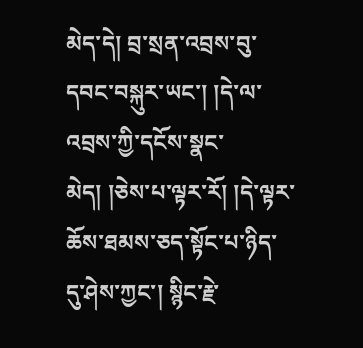མེད་དེ། བྲ་སྲན་འབྲས་བུ་དབང་བསྐུར་ཡང་། །དེ་ལ་འབྲས་ཀྱི་དངོས་སྣང་མེད། །ཅེས་པ་ལྟར་རོ། །དེ་ལྟར་ཆོས་ཐམས་ཅད་སྟོང་པ་ཉིད་དུ་ཤེས་ཀྱང་། སྙིང་རྗེ་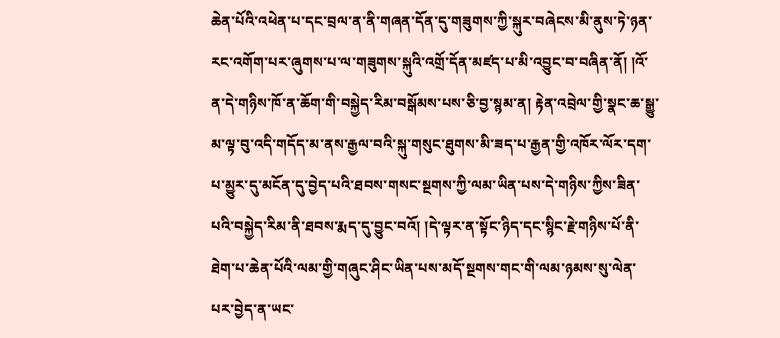ཆེན་པོའི་འཕེན་པ་དང་བྲལ་ན་ནི་གཞན་དོན་དུ་གཟུགས་ཀྱི་སྐུར་བཞེངས་མི་ནུས་ཏེ་ཉན་རང་འགོག་པར་ཞུགས་པ་ལ་གཟུགས་སྐུའི་འགྲོ་དོན་མཛད་པ་མི་འབྱུང་བ་བཞིན་ནོ། །འོ་ན་དེ་གཉིས་ཁོ་ན་ཆོག་གི་བསྐྱེད་རིམ་བསྒོམས་པས་ཅི་བྱ་སྙམ་ན། རྟེན་འབྲེལ་གྱི་སྣང་ཆ་སྒྱུ་མ་ལྟ་བུ་འདི་གདོད་མ་ནས་རྒྱལ་བའི་སྐུ་གསུང་ཐུགས་མི་ཟད་པ་རྒྱན་གྱི་འཁོར་ལོར་དག་པ་མྱུར་དུ་མངོན་དུ་བྱེད་པའི་ཐབས་གསང་སྔགས་ཀྱི་ལམ་ཡིན་པས་དེ་གཉིས་ཀྱིས་ཟིན་པའི་བསྐྱེད་རིམ་ནི་ཐབས་རྨད་དུ་བྱུང་བའོ། །དེ་ལྟར་ན་སྟོང་ཉིད་དང་སྙིང་རྗེ་གཉིས་པོ་ནི་ཐེག་པ་ཆེན་པོའི་ལམ་གྱི་གཞུང་ཤིང་ཡིན་པས་མདོ་སྔགས་གང་གི་ལམ་ཉམས་སུ་ལེན་པར་བྱེད་ན་ཡང་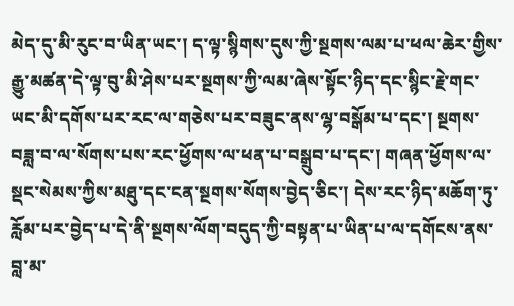མེད་དུ་མི་རུང་བ་ཡིན་ཡང་། ད་ལྟ་སྙིགས་དུས་ཀྱི་སྔགས་ལམ་པ་ཕལ་ཆེར་གྱིས་རྒྱུ་མཚན་དེ་ལྟ་བུ་མི་ཤེས་པར་སྔགས་ཀྱི་ལམ་ཞེས་སྟོང་ཉིད་དང་སྙིང་རྗེ་གང་ཡང་མི་དགོས་པར་རང་ལ་གཅེས་པར་བཟུང་ནས་ལྷ་བསྒོམ་པ་དང་། སྔགས་བཟླ་བ་ལ་སོགས་པས་རང་ཕྱོགས་ལ་ཕན་པ་བསྒྲུབ་པ་དང་། གཞན་ཕྱོགས་ལ་སྡང་སེམས་ཀྱིས་མཐུ་དང་ངན་སྔགས་སོགས་བྱེད་ཅིང་། དེས་རང་ཉིད་མཆོག་ཏུ་རློམ་པར་བྱེད་པ་དེ་ནི་སྔགས་ལོག་བདུད་ཀྱི་བསྟན་པ་ཡིན་པ་ལ་དགོངས་ནས་བླ་མ་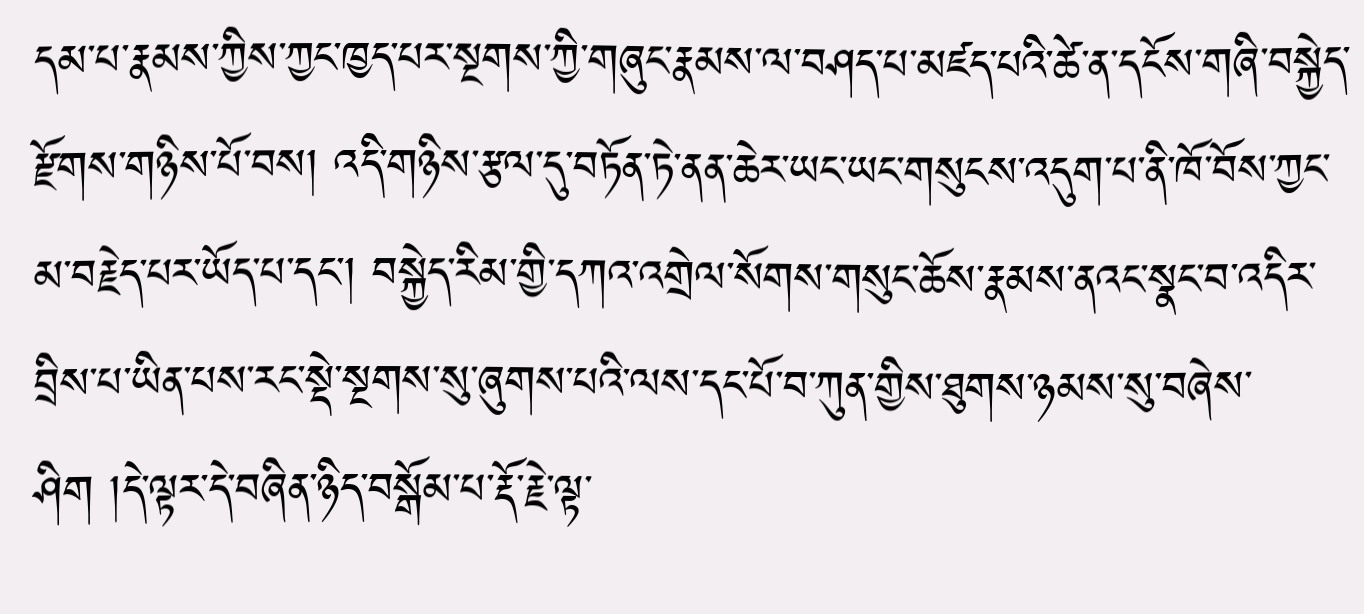དམ་པ་རྣམས་ཀྱིས་ཀྱང་ཁྱད་པར་སྔགས་ཀྱི་གཞུང་རྣམས་ལ་བཤད་པ་མཛད་པའི་ཚེ་ན་དངོས་གཞི་བསྐྱེད་རྫོགས་གཉིས་པོ་བས། འདི་གཉིས་རྩལ་དུ་བཏོན་ཏེ་ནན་ཆེར་ཡང་ཡང་གསུངས་འདུག་པ་ནི་ཁོ་བོས་ཀྱང་མ་བརྗེད་པར་ཡོད་པ་དང་། བསྐྱེད་རིམ་གྱི་དཀའ་འགྲེལ་སོགས་གསུང་ཆོས་རྣམས་ནའང་སྣང་བ་འདིར་བྲིས་པ་ཡིན་པས་རང་སྡེ་སྔགས་སུ་ཞུགས་པའི་ལས་དང་པོ་བ་ཀུན་གྱིས་ཐུགས་ཉམས་སུ་བཞེས་ཤིག །དེ་ལྟར་དེ་བཞིན་ཉིད་བསྒོམ་པ་རྡོ་རྗེ་ལྟ་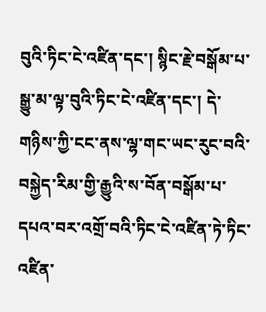བུའི་ཏིང་ངེ་འཛིན་དང་། སྙིང་རྗེ་བསྒོམ་པ་སྒྱུ་མ་ལྟ་བུའི་ཏིང་ངེ་འཛིན་དང་། དེ་གཉིས་ཀྱི་ངང་ནས་ལྷ་གང་ཡང་རུང་བའི་བསྐྱེད་རིམ་གྱི་རྒྱུའི་ས་བོན་བསྒོམ་པ་དཔའ་བར་འགྲོ་བའི་ཏིང་ངེ་འཛིན་ཏེ་ཏིང་འཛིན་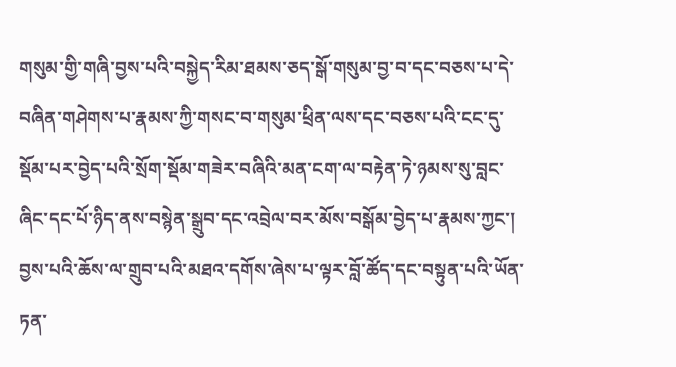གསུམ་གྱི་གཞི་བྱས་པའི་བསྐྱེད་རིམ་ཐམས་ཅད་སྒོ་གསུམ་བྱ་བ་དང་བཅས་པ་དེ་བཞིན་གཤེགས་པ་རྣམས་ཀྱི་གསང་བ་གསུམ་ཕྲིན་ལས་དང་བཅས་པའི་ངང་དུ་སྡོམ་པར་བྱེད་པའི་སྲོག་སྡོམ་གཟེར་བཞིའི་མན་ངག་ལ་བརྟེན་ཏེ་ཉམས་སུ་བླང་ཞིང་དང་པོ་ཉིད་ནས་བསྙེན་སྒྲུབ་དང་འབྲེལ་བར་མོས་བསྒོམ་བྱེད་པ་རྣམས་ཀྱང་། བྱས་པའི་ཆོས་ལ་གྲུབ་པའི་མཐའ་དགོས་ཞེས་པ་ལྟར་བློ་ཚོད་དང་བསྟུན་པའི་ཡོན་ཏན་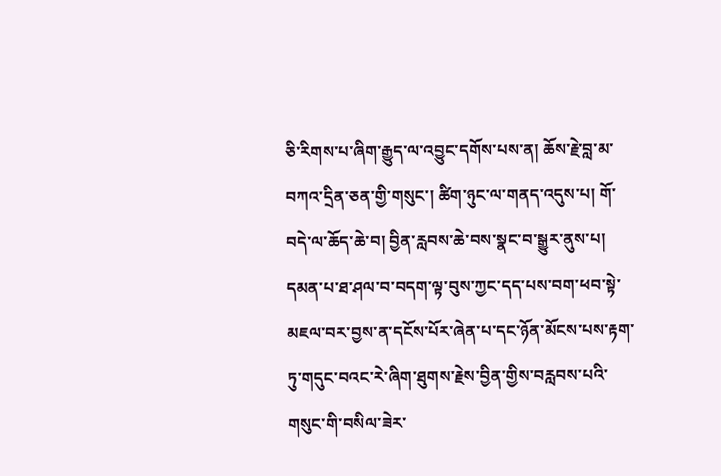ཅི་རིགས་པ་ཞིག་རྒྱུད་ལ་འབྱུང་དགོས་པས་ན། ཆོས་རྗེ་བླ་མ་བཀའ་དྲིན་ཅན་གྱི་གསུང་། ཚིག་ཉུང་ལ་གནད་འདུས་པ། གོ་བདེ་ལ་ཆོད་ཆེ་བ། བྱིན་རླབས་ཆེ་བས་སྣང་བ་སྒྱུར་ནུས་པ། དམན་པ་ཐ་ཤལ་བ་བདག་ལྟ་བུས་ཀྱང་དད་པས་བག་ཕབ་སྟེ་མཇལ་བར་བྱས་ན་དངོས་པོར་ཞེན་པ་དང་ཉོན་མོངས་པས་རྟག་ཏུ་གདུང་བའང་རེ་ཞིག་ཐུགས་རྗེས་བྱིན་གྱིས་བརླབས་པའི་གསུང་གི་བསིལ་ཟེར་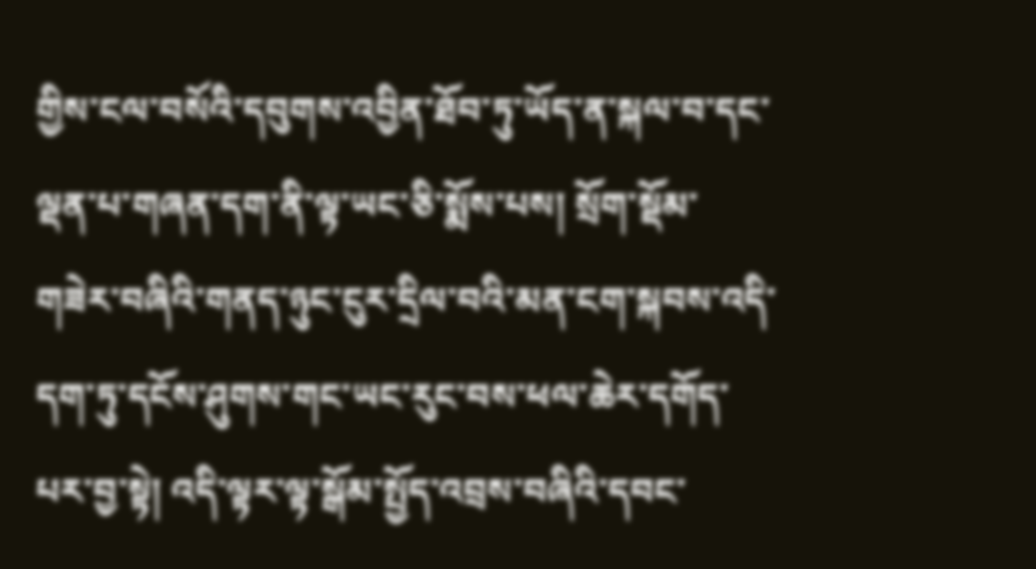གྱིས་ངལ་བསོའི་དབུགས་འབྱིན་ཐོབ་ཏུ་ཡོད་ན་སྐལ་བ་དང་ལྡན་པ་གཞན་དག་ནི་ལྟ་ཡང་ཅི་སྨོས་པས། སྲོག་སྡོམ་གཟེར་བཞིའི་གནད་ཉུང་ངུར་དྲིལ་བའི་མན་ངག་སྐབས་འདི་དག་ཏུ་དངོས་ཤུགས་གང་ཡང་རུང་བས་ཕལ་ཆེར་དགོད་པར་བྱ་སྟེ། འདི་ལྟར་ལྟ་སྒོམ་སྤྱོད་འབྲས་བཞིའི་དབང་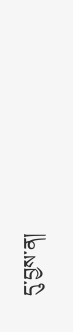དུ་བྱས་ན།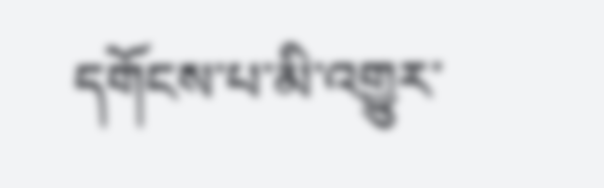དགོངས་པ་མི་འགྱུར་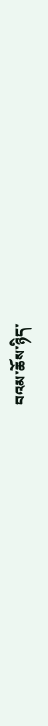བའམ་ཆོས་ཉིད་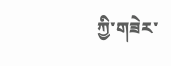ཀྱི་གཟེར་